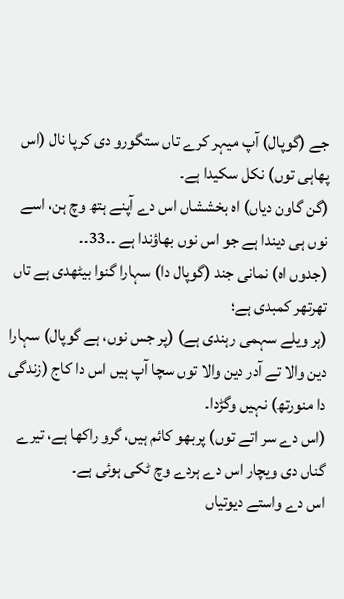جے (گوپال) آپ میہر کرے تاں ستگورو دی کرپا نال (اس پھاہی توں) نکل سکیدا ہے۔
(گن گاون دیاں) اہ بخششاں اس دے آپنے ہتھ وچ ہن، اسے نوں ہی دیندا ہے جو اس نوں بھاؤندا ہے ۔۔33۔۔
(جدوں اہ) نمانی جند (گوپال دا) سہارا گنوا بیٹھدی ہے تاں تھرتھر کمبدی ہے؛
(ہر ویلے سہمی رہندی ہے) (پر جس نوں، ہے گوپال) سہارا دین والا تے آدر دین والا توں سچا آپ ہیں اس دا کاج (زندگی دا منورتھ) نہیں وگڑدا۔
(اس دے سر اتے توں) پربھو کائم ہیں، گرو راکھا ہے، تیرے گناں دی ویچار اس دے ہردے وچ ٹکی ہوئی ہے۔
اس دے واستے دیوتیاں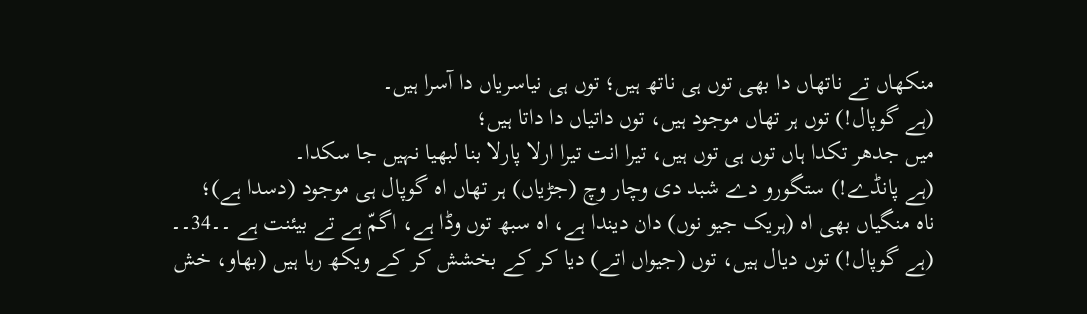منکھاں تے ناتھاں دا بھی توں ہی ناتھ ہیں؛ توں ہی نیاسریاں دا آسرا ہیں۔
(ہے گوپال!) توں ہر تھاں موجود ہیں، توں داتیاں دا داتا ہیں؛
میں جدھر تکدا ہاں توں ہی توں ہیں، تیرا انت تیرا ارلا پارلا بنا لبھیا نہیں جا سکدا۔
(ہے پانڈے!) ستگورو دے شبد دی وچار وچ (جڑیاں) ہر تھاں اہ گوپال ہی موجود (دسدا ہے)؛
ناہ منگیاں بھی اہ (ہریک جیو نوں) دان دیندا ہے، اہ سبھ توں وڈا ہے، اگمّ ہے تے بیئنت ہے ۔۔34۔۔
(ہے گوپال!) توں دیال ہیں، توں (جیواں اتے) دیا کر کے بخشش کر کے ویکھ رہا ہیں (بھاو، خش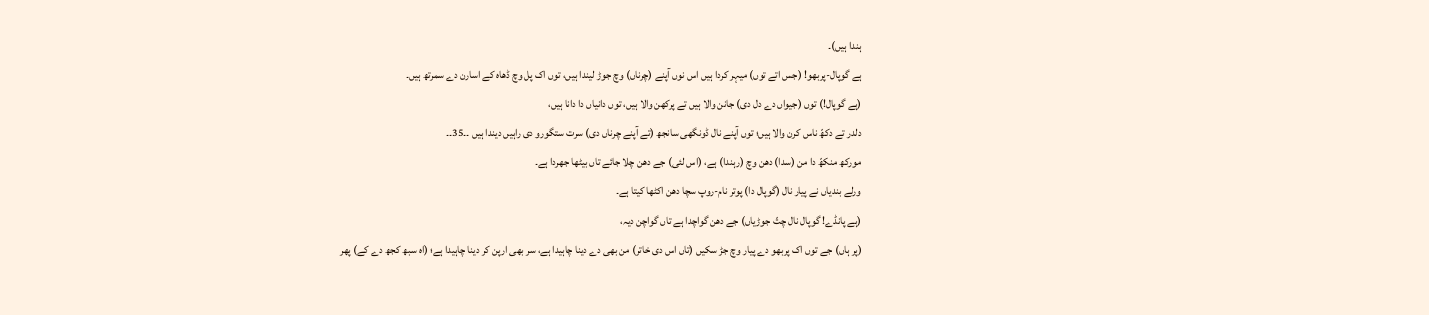ہندا ہیں)۔
ہے گوپال-پربھو! (جس اتے توں) میہر کردا ہیں اس نوں آپنے (چرناں) وچ جوڑ لیندا ہیں، توں اک پل وچ ڈھاہ کے اسارن دے سمرتھ ہیں۔
(ہے گوپال!) توں (جیواں دے دل دی) جانن والا ہیں تے پرکھن والا ہیں، توں دانیاں دا دانا ہیں،
دلدر تے دکھّ ناس کرن والا ہیں؛ توں آپنے نال ڈونگھی سانجھ (تے آپنے چرناں دی) سرت ستگورو دی راہیں دیندا ہیں ۔۔35۔۔
مورکھ منکھّ دا من (سدا) دھن وچ (رہندا) ہے، (اس لئی) جے دھن چلا جائے تاں بیٹھا جھردا ہے۔
ورلے بندیاں نے پیار نال (گوپال دا) پوتر نام-روپ سچا دھن اکٹھا کیتا ہے۔
(ہے پانڈے! گوپال نال چتّ جوڑیاں) جے دھن گواچدا ہے تاں گواچن دیہ،
(پر ہاں) جے توں اک پربھو دے پیار وچ جڑ سکیں (تاں اس دی خاتر) من بھی دے دینا چاہیدا ہے، سر بھی ارپن کر دینا چاہیدا ہے؛ (اہ سبھ کجھ دے کے) پھر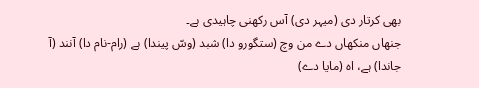بھی کرتار دی (میہر دی) آس رکھنی چاہیدی ہے۔
جنھاں منکھاں دے من وچ (ستگورو دا) شبد (وسّ پیندا) ہے (رام-نام دا) آنند (آ جاندا) ہے، اہ (مایا دے)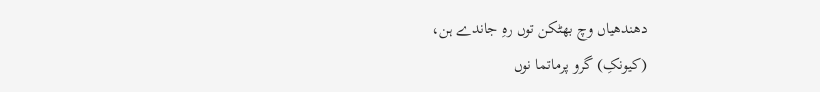دھندھیاں وچ بھٹکن توں رہِ جاندے ہن،
(کیونکِ) گرو پرماتما نوں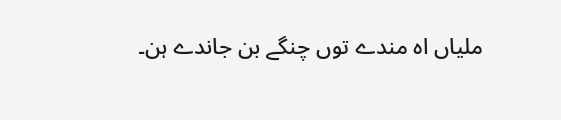ملیاں اہ مندے توں چنگے بن جاندے ہن۔